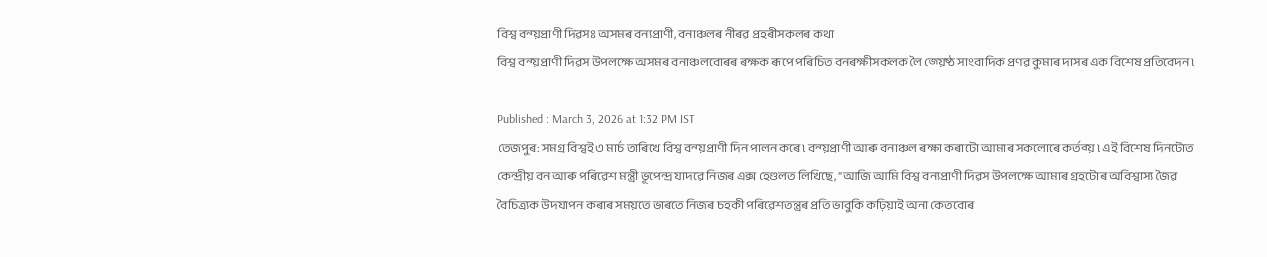বিশ্ব বন্য়প্ৰাণী দিৱসঃ অসমৰ বন্যপ্ৰাণী, বনাঞ্চলৰ নীৰৱ প্ৰহৰীসকলৰ কথা
বিশ্ব বন্য়প্ৰাণী দিৱস উপলক্ষে অসমৰ বনাঞ্চলবোৰৰ ৰক্ষক ৰূপে পৰিচিত বনৰক্ষীসকলক লৈ জ্য়েষ্ঠ সাংবাদিক প্ৰণৱ কুমাৰ দাসৰ এক বিশেষ প্ৰতিবেদন ৷

Published : March 3, 2026 at 1:32 PM IST
তেজপুৰ: সমগ্ৰ বিশ্বই ৩ মাৰ্চ তাৰিখে বিশ্ব বন্য়প্ৰাণী দিন পালন কৰে ৷ বন্য়প্ৰাণী আৰু বনাঞ্চল ৰক্ষা কৰাটো আমাৰ সকলোৰে কৰ্তব্য় ৷ এই বিশেষ দিনটোত কেন্দ্ৰীয় বন আৰু পৰিৱেশ মন্ত্ৰী ভূপেন্দ্ৰ যাদৱে নিজৰ এক্স হেণ্ডলত লিখিছে, "আজি আমি বিশ্ব বন্যপ্ৰাণী দিৱস উপলক্ষে আমাৰ গ্ৰহটোৰ অবিশ্বাস্য জৈৱ বৈচিত্ৰ্যক উদযাপন কৰাৰ সময়তে ভাৰতে নিজৰ চহকী পৰিৱেশতন্ত্ৰৰ প্ৰতি ভাবুকি কঢ়িয়াই অনা কেতবোৰ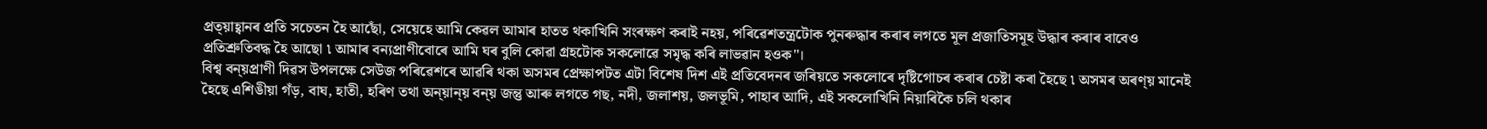প্ৰত্য়াহ্বানৰ প্ৰতি সচেতন হৈ আছোঁ, সেয়েহে আমি কেৱল আমাৰ হাতত থকাখিনি সংৰক্ষণ কৰাই নহয়, পৰিৱেশতন্ত্ৰটোক পুনৰুদ্ধাৰ কৰাৰ লগতে মূল প্ৰজাতিসমূহ উদ্ধাৰ কৰাৰ বাবেও প্ৰতিশ্ৰুতিবদ্ধ হৈ আছো ৷ আমাৰ বন্যপ্ৰাণীবোৰে আমি ঘৰ বুলি কোৱা গ্ৰহটোক সকলোৱে সমৃদ্ধ কৰি লাভৱান হওক"।
বিশ্ব বন্য়প্ৰাণী দিৱস উপলক্ষে সেউজ পৰিৱেশৰে আৱৰি থকা অসমৰ প্ৰেক্ষাপটত এটা বিশেষ দিশ এই প্ৰতিবেদনৰ জৰিয়তে সকলোৰে দৃষ্টিগোচৰ কৰাৰ চেষ্টা কৰা হৈছে ৷ অসমৰ অৰণ্য় মানেই হৈছে এশিঙীয়া গঁড়, বাঘ, হাতী, হৰিণ তথা অন্য়ান্য় বন্য় জন্তু আৰু লগতে গছ, নদী, জলাশয়, জলভূমি, পাহাৰ আদি, এই সকলোখিনি নিয়াৰিকৈ চলি থকাৰ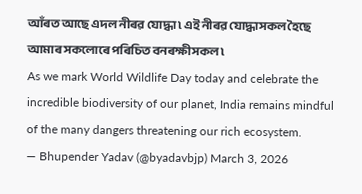আঁৰত আছে এদল নীৰৱ যোদ্ধা ৷ এই নীৰৱ যোদ্ধাসকল হৈছে আমাৰ সকলোৰে পৰিচিত বনৰক্ষীসকল ৷
As we mark World Wildlife Day today and celebrate the incredible biodiversity of our planet, India remains mindful of the many dangers threatening our rich ecosystem.
— Bhupender Yadav (@byadavbjp) March 3, 2026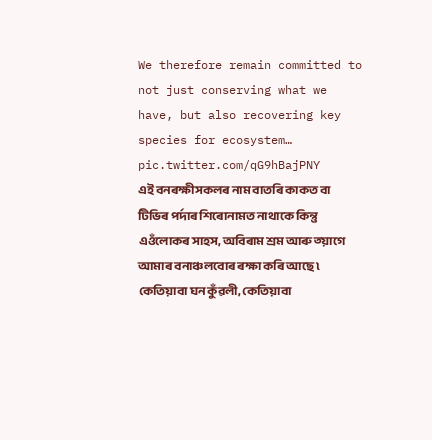We therefore remain committed to not just conserving what we have, but also recovering key species for ecosystem… pic.twitter.com/qG9hBajPNY
এই বনৰক্ষীসকলৰ নাম বাতৰি কাকত বা টিভিৰ পৰ্দাৰ শিৰোনামত নাথাকে কিন্তু এওঁলোকৰ সাহস, অবিৰাম শ্ৰম আৰু ত্য়াগে আমাৰ বনাঞ্চলবোৰ ৰক্ষা কৰি আছে ৷ কেতিয়াবা ঘন কুঁৱলী, কেতিয়াবা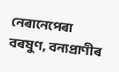নেৰানেপেৰা বৰষুণ, বন্যপ্ৰাণীৰ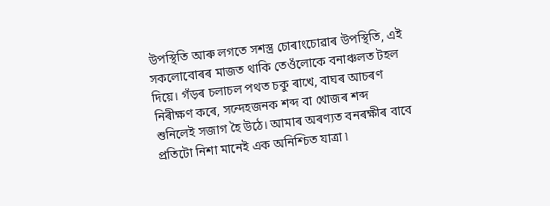উপস্থিতি আৰু লগতে সশস্ত্ৰ চোৰাংচোৱাৰ উপস্থিতি, এই সকলোবোৰৰ মাজত থাকি তেওঁলোকে বনাঞ্চলত টহল দিয়ে। গঁড়ৰ চলাচল পথত চকু ৰাখে, বাঘৰ আচৰণ নিৰীক্ষণ কৰে, সন্দেহজনক শব্দ বা খোজৰ শব্দ শুনিলেই সজাগ হৈ উঠে। আমাৰ অৰণ্যত বনৰক্ষীৰ বাবে প্ৰতিটো নিশা মানেই এক অনিশ্চিত যাত্ৰা ৷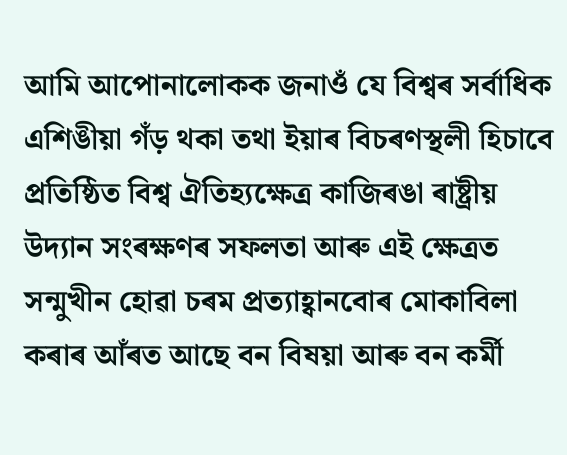আমি আপোনালোকক জনাওঁ যে বিশ্বৰ সৰ্বাধিক এশিঙীয়া গঁড় থকা তথা ইয়াৰ বিচৰণস্থলী হিচাবে প্ৰতিষ্ঠিত বিশ্ব ঐতিহ্যক্ষেত্ৰ কাজিৰঙা ৰাষ্ট্ৰীয় উদ্যান সংৰক্ষণৰ সফলতা আৰু এই ক্ষেত্ৰত সন্মুখীন হোৱা চৰম প্ৰত্যাহ্বানবোৰ মোকাবিলা কৰাৰ আঁৰত আছে বন বিষয়া আৰু বন কৰ্মী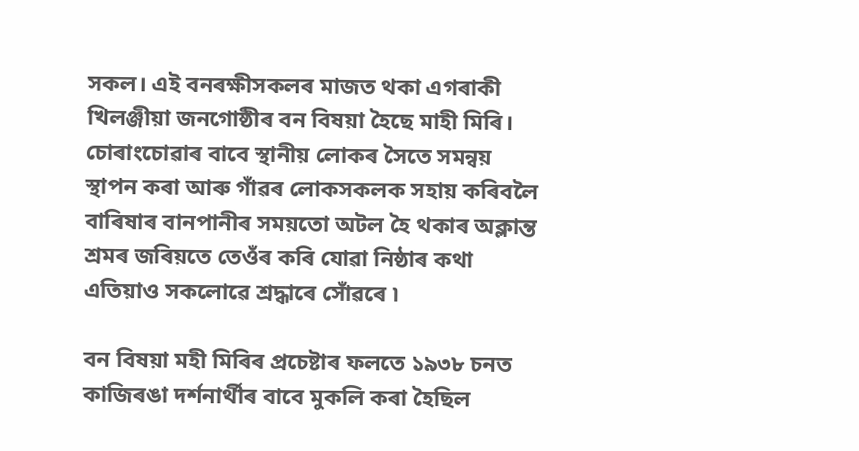সকল। এই বনৰক্ষীসকলৰ মাজত থকা এগৰাকী খিলঞ্জীয়া জনগোষ্ঠীৰ বন বিষয়া হৈছে মাহী মিৰি। চোৰাংচোৱাৰ বাবে স্থানীয় লোকৰ সৈতে সমন্বয় স্থাপন কৰা আৰু গাঁৱৰ লোকসকলক সহায় কৰিবলৈ বাৰিষাৰ বানপানীৰ সময়তো অটল হৈ থকাৰ অক্লান্ত শ্ৰমৰ জৰিয়তে তেওঁৰ কৰি যোৱা নিষ্ঠাৰ কথা এতিয়াও সকলোৱে শ্ৰদ্ধাৰে সোঁৱৰে ৷

বন বিষয়া মহী মিৰিৰ প্ৰচেষ্টাৰ ফলতে ১৯৩৮ চনত কাজিৰঙা দৰ্শনাৰ্থীৰ বাবে মুকলি কৰা হৈছিল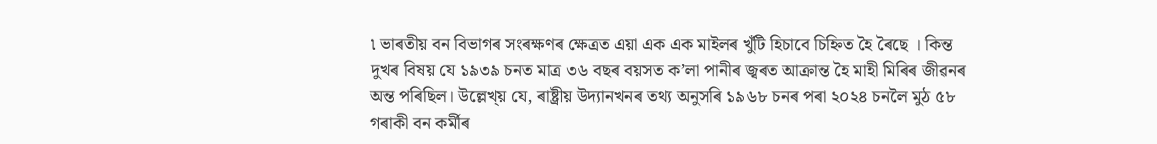৷ ভাৰতীয় বন বিভাগৰ সংৰক্ষণৰ ক্ষেত্ৰত এয়া এক এক মাইলৰ খুঁটি হিচাবে চিহ্নিত হৈ ৰৈছে । কিন্ত দুখৰ বিষয় যে ১৯৩৯ চনত মাত্ৰ ৩৬ বছৰ বয়সত ক’লা পানীৰ জ্বৰত আক্ৰান্ত হৈ মাহী মিৰিৰ জীৱনৰ অন্ত পৰিছিল। উল্লেখ্য় যে, ৰাষ্ট্ৰীয় উদ্যানখনৰ তথ্য অনুসৰি ১৯৬৮ চনৰ পৰা ২০২৪ চনলৈ মুঠ ৫৮ গৰাকী বন কৰ্মীৰ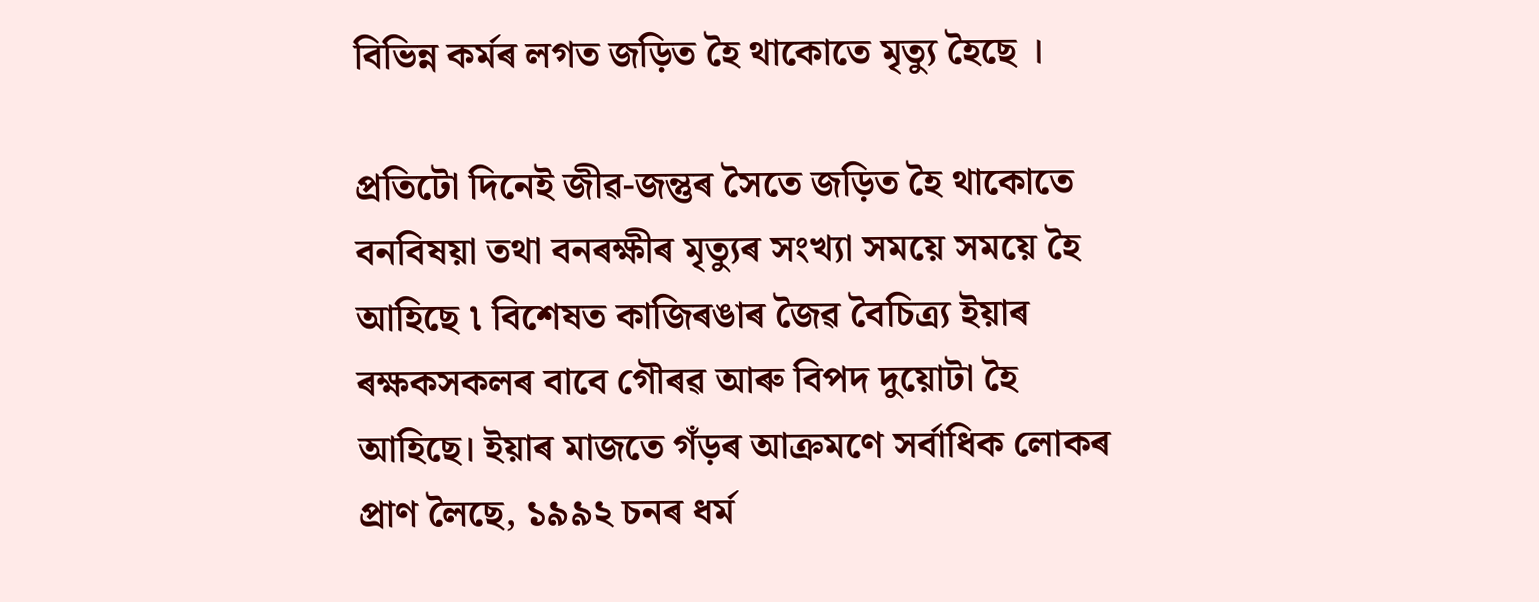বিভিন্ন কৰ্মৰ লগত জড়িত হৈ থাকোতে মৃত্যু হৈছে ।

প্ৰতিটো দিনেই জীৱ-জন্তুৰ সৈতে জড়িত হৈ থাকোতে বনবিষয়া তথা বনৰক্ষীৰ মৃত্যুৰ সংখ্যা সময়ে সময়ে হৈ আহিছে ৷ বিশেষত কাজিৰঙাৰ জৈৱ বৈচিত্ৰ্য ইয়াৰ ৰক্ষকসকলৰ বাবে গৌৰৱ আৰু বিপদ দুয়োটা হৈ আহিছে। ইয়াৰ মাজতে গঁড়ৰ আক্ৰমণে সৰ্বাধিক লোকৰ প্ৰাণ লৈছে, ১৯৯২ চনৰ ধৰ্ম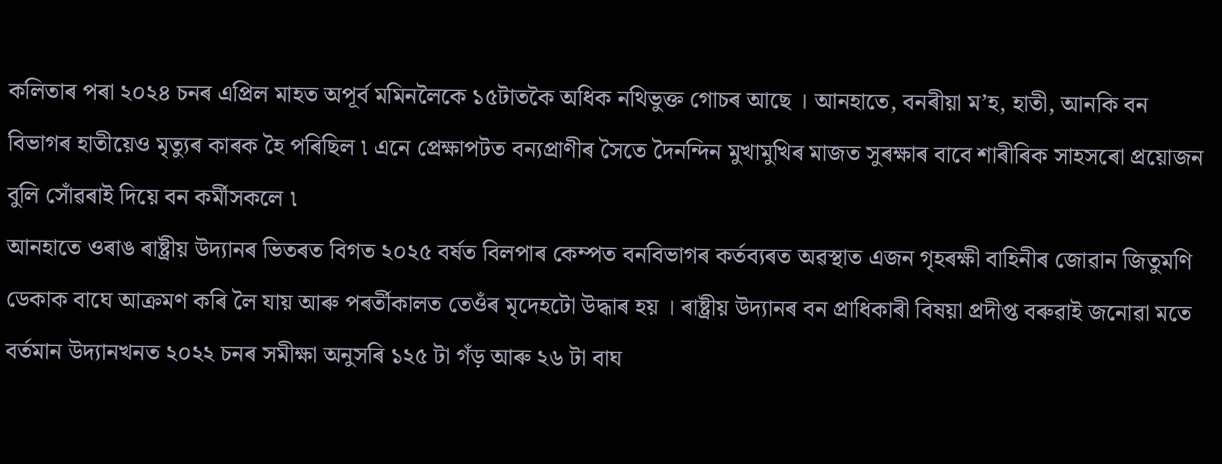কলিতাৰ পৰা ২০২৪ চনৰ এপ্ৰিল মাহত অপূৰ্ব মমিনলৈকে ১৫টাতকৈ অধিক নথিভুক্ত গোচৰ আছে । আনহাতে, বনৰীয়া ম’হ, হাতী, আনকি বন বিভাগৰ হাতীয়েও মৃত্যুৰ কাৰক হৈ পৰিছিল ৷ এনে প্ৰেক্ষাপটত বন্যপ্ৰাণীৰ সৈতে দৈনন্দিন মুখামুখিৰ মাজত সুৰক্ষাৰ বাবে শাৰীৰিক সাহসৰো প্ৰয়োজন বুলি সোঁৱৰাই দিয়ে বন কৰ্মীসকলে ৷
আনহাতে ওৰাঙ ৰাষ্ট্ৰীয় উদ্যানৰ ভিতৰত বিগত ২০২৫ বৰ্ষত বিলপাৰ কেম্পত বনবিভাগৰ কৰ্তব্যৰত অৱস্থাত এজন গৃহৰক্ষী বাহিনীৰ জোৱান জিতুমণি ডেকাক বাঘে আক্ৰমণ কৰি লৈ যায় আৰু পৰৰ্তীকালত তেওঁৰ মৃদেহটো উদ্ধাৰ হয় । ৰাষ্ট্ৰীয় উদ্যানৰ বন প্ৰাধিকাৰী বিষয়া প্ৰদীপ্ত বৰুৱাই জনোৱা মতে বৰ্তমান উদ্যানখনত ২০২২ চনৰ সমীক্ষা অনুসৰি ১২৫ টা গঁড় আৰু ২৬ টা বাঘ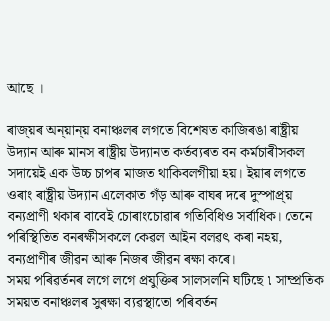আছে ।

ৰাজ্য়ৰ অন্য়ান্য় বনাঞ্চলৰ লগতে বিশেষত কাজিৰঙা ৰাষ্ট্ৰীয় উদ্যান আৰু মানস ৰাষ্ট্ৰীয় উদ্যানত কৰ্তব্যৰত বন কৰ্মচাৰীসকল সদায়েই এক উচ্চ চাপৰ মাজত থাকিবলগীয়া হয়। ইয়াৰ লগতে ওৰাং ৰাষ্ট্ৰীয় উদ্যান এলেকাত গঁড় আৰু বাঘৰ দৰে দুস্পাপ্ৰ্য় বন্যপ্ৰাণী থকাৰ বাবেই চোৰাংচোৱাৰ গতিবিধিও সৰ্বাধিক। তেনে পৰিস্থিতিত বনৰক্ষীসকলে কেৱল আইন বলৱৎ কৰা নহয়, বন্যপ্ৰাণীৰ জীৱন আৰু নিজৰ জীৱন ৰক্ষা কৰে।
সময় পৰিৱৰ্তনৰ লগে লগে প্ৰযুক্তিৰ সালসলনি ঘটিছে ৷ সাম্প্ৰতিক সময়ত বনাঞ্চলৰ সুৰক্ষা ব্যৱস্থাতো পৰিবৰ্তন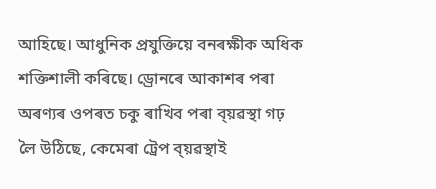আহিছে। আধুনিক প্ৰযুক্তিয়ে বনৰক্ষীক অধিক শক্তিশালী কৰিছে। ড্ৰোনৰে আকাশৰ পৰা অৰণ্যৰ ওপৰত চকু ৰাখিব পৰা ব্য়ৱস্থা গঢ় লৈ উঠিছে, কেমেৰা ট্ৰেপ ব্য়ৱস্থাই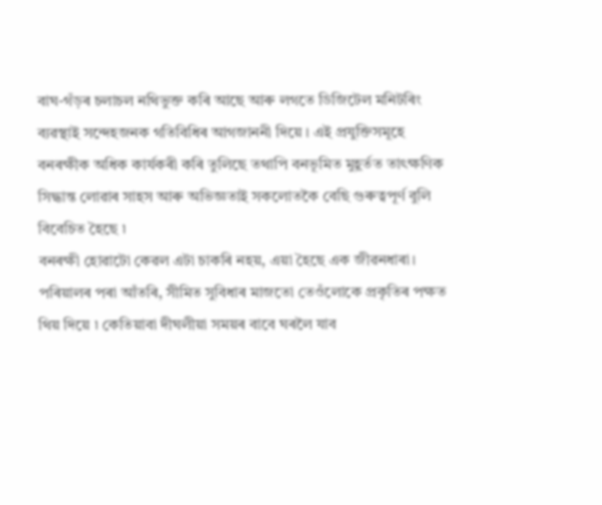বাঘ-গঁড়ৰ চলাচল নথিভুক্ত কৰি আছে আৰু লগতে ডিজিটেল মনিটৰিং ব্যৱস্থাই সন্দেহজনক গতিবিধিৰ আগজাননী দিয়ে । এই প্ৰযুক্তিসমূহে বনৰক্ষীক অধিক কার্যকৰী কৰি তুলিছে তথাপি বনভূমিত মুহূৰ্তত তাৎক্ষণিক সিদ্ধান্ত লোৱাৰ সাহস আৰু অভিজ্ঞতাই সকলোতকৈ বেছি গুৰুত্বপূৰ্ণ বুলি বিবেচিত হৈছে ৷
বনৰক্ষী হোৱাটো কেৱল এটা চাকৰি নহয়, এয়া হৈছে এক জীৱনধাৰা। পৰিয়ালৰ পৰা আঁতৰি, সীমিত সুবিধাৰ মাজতো তেওঁলোকে প্ৰকৃতিৰ পক্ষত থিয় দিয়ে ৷ কেতিয়াবা দীঘলীয়া সময়ৰ বাবে ঘৰলৈ যাব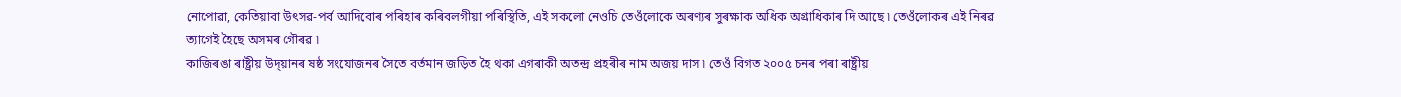নোপোৱা, কেতিয়াবা উৎসৱ-পৰ্ব আদিবোৰ পৰিহাৰ কৰিবলগীয়া পৰিস্থিতি, এই সকলো নেওচি তেওঁলোকে অৰণ্যৰ সুৰক্ষাক অধিক অগ্ৰাধিকাৰ দি আছে ৷ তেওঁলোকৰ এই নিৰৱ ত্যাগেই হৈছে অসমৰ গৌৰৱ ৷
কাজিৰঙা ৰাষ্ট্ৰীয় উদ্য়ানৰ ষষ্ঠ সংযোজনৰ সৈতে বৰ্তমান জড়িত হৈ থকা এগৰাকী অতন্দ্ৰ প্ৰহৰীৰ নাম অজয় দাস ৷ তেওঁ বিগত ২০০৫ চনৰ পৰা ৰাষ্ট্ৰীয়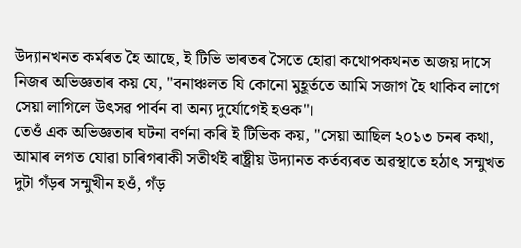উদ্যানখনত কৰ্মৰত হৈ আছে, ই টিভি ভাৰতৰ সৈতে হোৱা কথোপকথনত অজয় দাসে নিজৰ অভিজ্ঞতাৰ কয় যে, "বনাঞ্চলত যি কোনো মুহূৰ্ততে আমি সজাগ হৈ থাকিব লাগে সেয়া লাগিলে উৎসৱ পাৰ্বন বা অন্য দুৰ্যোগেই হওক"।
তেওঁ এক অভিজ্ঞতাৰ ঘটনা বৰ্ণনা কৰি ই টিভিক কয়, "সেয়া আছিল ২০১৩ চনৰ কথা, আমাৰ লগত যোৱা চাৰিগৰাকী সতীৰ্থই ৰাষ্ট্ৰীয় উদ্যানত কৰ্তব্যৰত অৱস্থাতে হঠাৎ সন্মুখত দুটা গঁড়ৰ সন্মুখীন হওঁ, গঁড়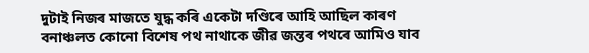দুটাই নিজৰ মাজতে যুদ্ধ কৰি একেটা দণ্ডিৰে আহি আছিল কাৰণ বনাঞ্চলত কোনো বিশেষ পথ নাথাকে জীৱ জন্তৰ পথৰে আমিও যাব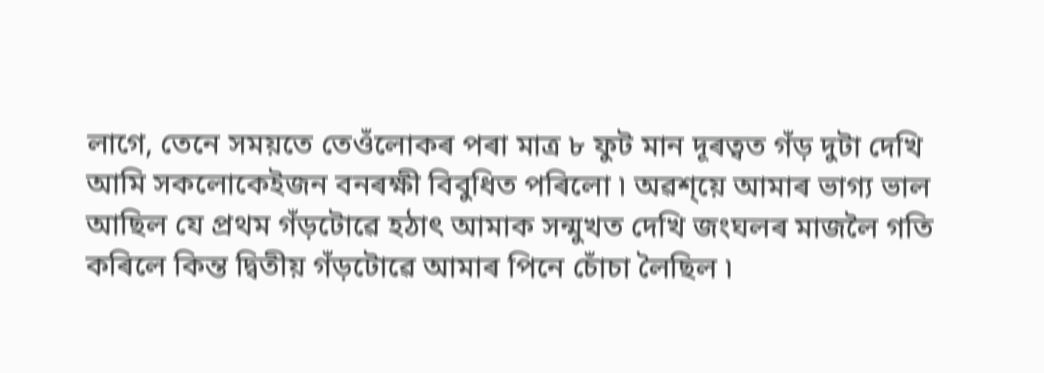লাগে, তেনে সময়তে তেওঁলোকৰ পৰা মাত্ৰ ৮ ফুট মান দূৰত্বত গঁড় দুটা দেখি আমি সকলোকেইজন বনৰক্ষী বিবুধিত পৰিলো ৷ অৱশ্য়ে আমাৰ ভাগ্য ভাল আছিল যে প্ৰথম গঁড়টোৱে হঠাৎ আমাক সন্মুখত দেখি জংঘলৰ মাজলৈ গতি কৰিলে কিন্ত দ্বিতীয় গঁড়টোৱে আমাৰ পিনে চোঁচা লৈছিল ৷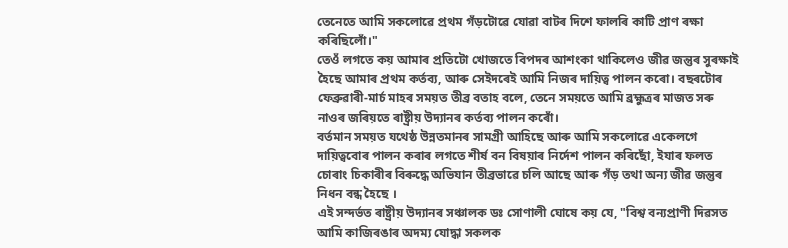তেনেতে আমি সকলোৱে প্ৰথম গঁড়টোৱে যোৱা বাটৰ দিশে ফালৰি কাটি প্ৰাণ ৰক্ষা কৰিছিলোঁ।"
তেওঁ লগতে কয় আমাৰ প্ৰতিটো খোজতে বিপদৰ আশংকা থাকিলেও জীৱ জন্তুৰ সুৰক্ষাই হৈছে আমাৰ প্ৰথম কৰ্তব্য, আৰু সেইদৰেই আমি নিজৰ দায়িত্ব পালন কৰো। বছৰটোৰ ফেব্ৰুৱাৰী-মাৰ্চ মাহৰ সময়ত তীব্ৰ বতাহ বলে, তেনে সময়তে আমি ব্ৰহ্মুত্ৰৰ মাজত সৰু নাওৰ জৰিয়তে ৰাষ্ট্ৰীয় উদ্যানৰ কৰ্তব্য পালন কৰোঁ।
বৰ্তমান সময়ত যথেষ্ঠ উন্নতমানৰ সামগ্ৰী আহিছে আৰু আমি সকলোৱে একেলগে দায়িত্ববোৰ পালন কৰাৰ লগতে শীৰ্ষ বন বিষয়াৰ নিৰ্দেশ পালন কৰিছোঁ, ইযাৰ ফলত চোৰাং চিকাৰীৰ বিৰুদ্ধে অভিযান তীব্ৰভাৱে চলি আছে আৰু গঁড় তথা অন্য জীৱ জন্তুৰ নিধন বন্ধ হৈছে ।
এই সন্দৰ্ভত ৰাষ্ট্ৰীয় উদ্যানৰ সঞ্চালক ডঃ সোণালী ঘোষে কয় যে, "বিশ্ব বন্যপ্ৰাণী দিৱসত আমি কাজিৰঙাৰ অদম্য যোদ্ধা সকলক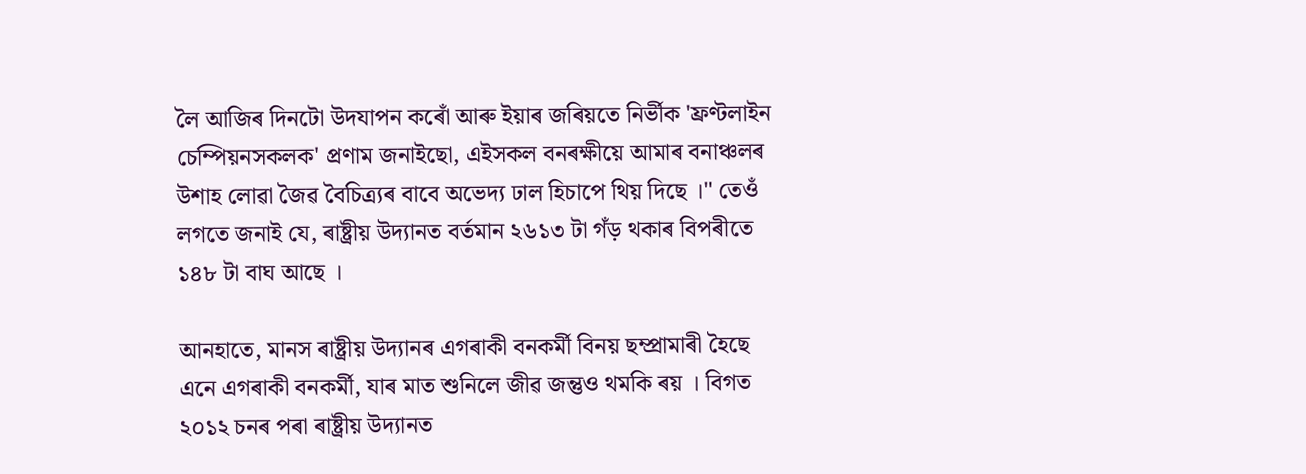লৈ আজিৰ দিনটো উদযাপন কৰোঁ আৰু ইয়াৰ জৰিয়তে নিৰ্ভীক 'ফ্ৰণ্টলাইন চেম্পিয়নসকলক' প্ৰণাম জনাইছো, এইসকল বনৰক্ষীয়ে আমাৰ বনাঞ্চলৰ উশাহ লোৱা জৈৱ বৈচিত্ৰ্যৰ বাবে অভেদ্য ঢাল হিচাপে থিয় দিছে ।" তেওঁ লগতে জনাই যে, ৰাষ্ট্ৰীয় উদ্যানত বৰ্তমান ২৬১৩ টা গঁড় থকাৰ বিপৰীতে ১৪৮ টা বাঘ আছে ।

আনহাতে, মানস ৰাষ্ট্ৰীয় উদ্যানৰ এগৰাকী বনকৰ্মী বিনয় ছম্প্ৰামাৰী হৈছে এনে এগৰাকী বনকৰ্মী, যাৰ মাত শুনিলে জীৱ জন্তুও থমকি ৰয় । বিগত ২০১২ চনৰ পৰা ৰাষ্ট্ৰীয় উদ্যানত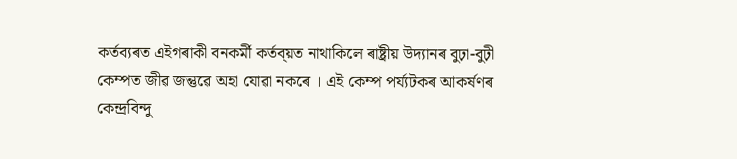কৰ্তব্যৰত এইগৰাকী বনকৰ্মী কৰ্তব্য়ত নাথাকিলে ৰাষ্ট্ৰীয় উদ্যানৰ বুঢ়া-বুঢ়ী কেম্পত জীৱ জন্তুৱে অহা যোৱা নকৰে । এই কেম্প পৰ্য্যটকৰ আকৰ্ষণৰ কেন্দ্ৰবিন্দু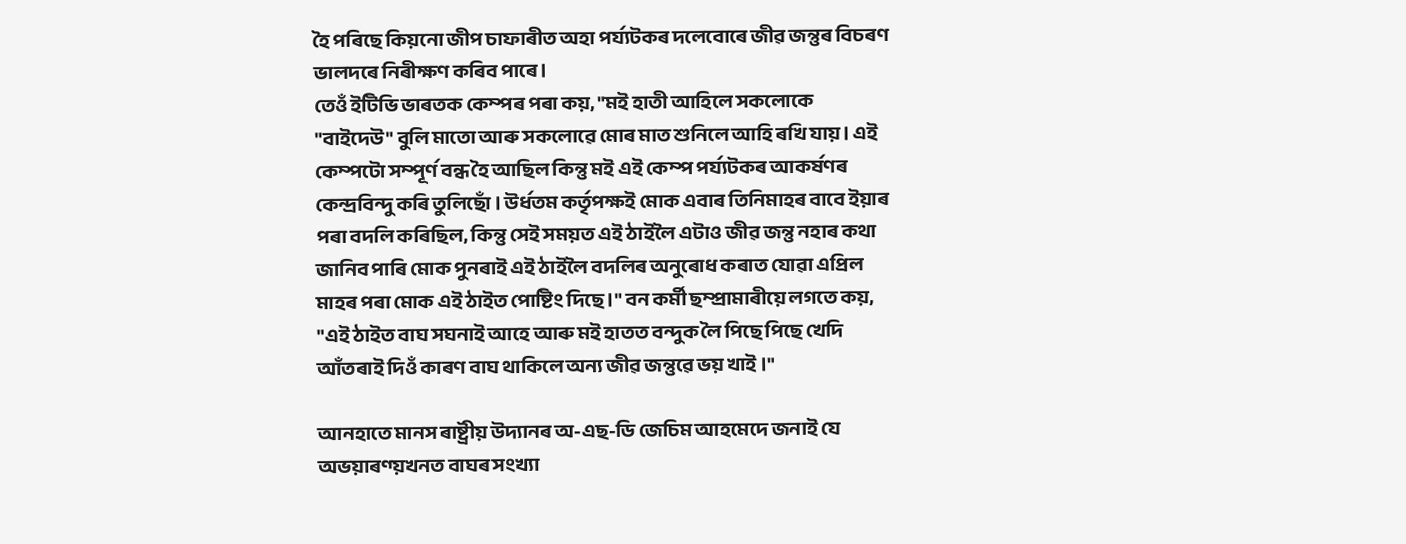হৈ পৰিছে কিয়নো জীপ চাফাৰীত অহা পৰ্য্যটকৰ দলেবোৰে জীৱ জন্তুৰ বিচৰণ ভালদৰে নিৰীক্ষণ কৰিব পাৰে।
তেওঁ ইটিভি ভাৰতক কেম্পৰ পৰা কয়, "মই হাতী আহিলে সকলোকে "বাইদেউ" বুলি মাতো আৰু সকলোৱে মোৰ মাত শুনিলে আহি ৰখি যায়। এই কেম্পটো সম্পূৰ্ণ বন্ধ হৈ আছিল কিন্তু মই এই কেম্প পৰ্য্যটকৰ আকৰ্ষণৰ কেন্দ্ৰবিন্দু কৰি তুলিছোঁ । উৰ্ধতম কৰ্তৃপক্ষই মোক এবাৰ তিনিমাহৰ বাবে ইয়াৰ পৰা বদলি কৰিছিল, কিন্তু সেই সময়ত এই ঠাইলৈ এটাও জীৱ জন্তু নহাৰ কথা জানিব পাৰি মোক পুনৰাই এই ঠাইলৈ বদলিৰ অনুৰোধ কৰাত যোৱা এপ্ৰিল মাহৰ পৰা মোক এই ঠাইত পোষ্টিং দিছে ।" বন কৰ্মী ছম্প্ৰামাৰীয়ে লগতে কয়, "এই ঠাইত বাঘ সঘনাই আহে আৰু মই হাতত বন্দুক লৈ পিছে পিছে খেদি আঁতৰাই দিওঁ কাৰণ বাঘ থাকিলে অন্য জীৱ জন্তুৱে ভয় খাই ।"

আনহাতে মানস ৰাষ্ট্ৰীয় উদ্যানৰ অ-এছ-ডি জেচিম আহমেদে জনাই যে অভয়াৰণ্য়খনত বাঘৰ সংখ্যা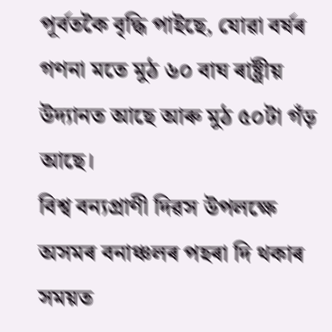পূৰ্বতকৈ বৃদ্ধি পাইছে, যোৱা বৰ্ষৰ গণনা মতে মুঠ ৬০ বাঘ ৰাষ্ট্ৰীয় উদ্যানত আছে আৰু মুঠ ৫০টা গঁড় আছে।
বিশ্ব বন্যপ্ৰাণী দিৱস উপলক্ষে অসমৰ বনাঞ্চলৰ পহৰা দি থকাৰ সময়ত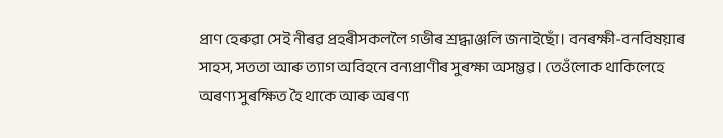প্ৰাণ হেৰুৱা সেই নীৰৱ প্ৰহৰীসকললৈ গভীৰ শ্ৰদ্ধাঞ্জলি জনাইছোঁ। বনৰক্ষী-বনবিষয়াৰ সাহস, সততা আৰু ত্যাগ অবিহনে বন্যপ্ৰাণীৰ সুৰক্ষা অসম্ভৱ । তেওঁলোক থাকিলেহে অৰণ্য সুৰক্ষিত হৈ থাকে আৰু অৰণ্য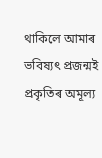থাকিলে আমাৰ ভবিষ্যৎ প্ৰজন্মই প্ৰকৃতিৰ অমূল্য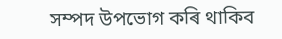সম্পদ উপভোগ কৰি থাকিব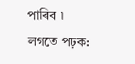পাৰিব ৷
লগতে পঢ়ক: